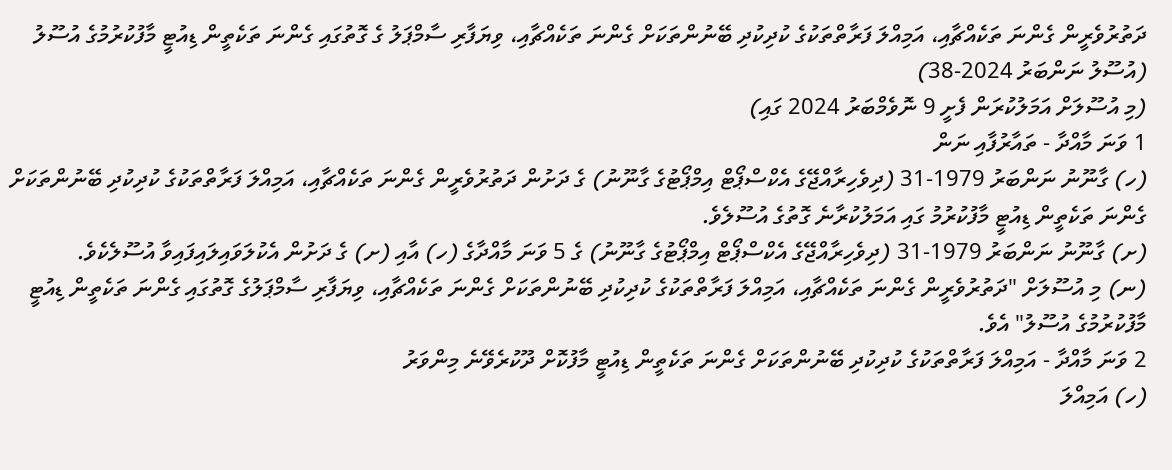ދަތުރުވެރީން ގެންނަ ތަކެއްޗާއި، އަމިއްލަ ފަރާތްތަކުގެ ކުދިކުދި ބޭނުންތަކަށް ގެންނަ ތަކެއްޗާއި، ވިޔަފާރި ސާމްޕަލު ގެ ގޮތުގައި ގެންނަ ތަކެތީން ޑިއުޓީ މާފުކުރުމުގެ އުސޫލު
(އުސޫލު ނަންބަރު 2024-38)
(މި އުސޫލަށް އަމަލުކުރަން ފެށީ 9 ނޮވެމްބަރު 2024 ގައި)
1 ވަނަ މާއްދާ - ތައާރުފާއި ނަން
(ހ) ގާނޫނު ނަންބަރު 1979-31 (ދިވެހިރާއްޖޭގެ އެކްސްޕޯޓް އިމްޕޯޓުގެ ގާނޫނު) ގެ ދަށުން ދަތުރުވެރީން ގެންނަ ތަކެއްޗާއި، އަމިއްލަ ފަރާތްތަކުގެ ކުދިކުދި ބޭނުންތަކަށް ގެންނަ ތަކެތީން ޑިއުޓީ މާފުކުރުމު ގައި އަމަލުކުރާނެ ގޮތުގެ އުސޫލެވެ.
(ށ) ގާނޫނު ނަންބަރު 1979-31 (ދިވެހިރާއްޖޭގެ އެކްސްޕޯޓް އިމްޕޯޓުގެ ގާނޫނު) ގެ 5 ވަނަ މާއްދާގެ (ހ) އާއި (ށ) ގެ ދަށުން އެކުލަވައިލައިފައިވާ އުސޫލެކެވެ.
(ނ) މި އުސޫލަށް "ދަތުރުވެރީން ގެންނަ ތަކެއްޗާއި، އަމިއްލަ ފަރާތްތަކުގެ ކުދިކުދި ބޭނުންތަކަށް ގެންނަ ތަކެއްޗާއި، ވިޔަފާރި ސާމްޕަލުގެ ގޮތުގައި ގެންނަ ތަކެތީން ޑިއުޓީ މާފުކުރުމުގެ އުސޫލު" އެވެ.
2 ވަނަ މާއްދާ - އަމިއްލަ ފަރާތްތަކުގެ ކުދިކުދި ބޭނުންތަކަށް ގެންނަ ތަކެތީން ޑިއުޓީ މާފުކޮށް ދޫކުރެވޭނެ މިންވަރު
(ހ) އަމިއްލަ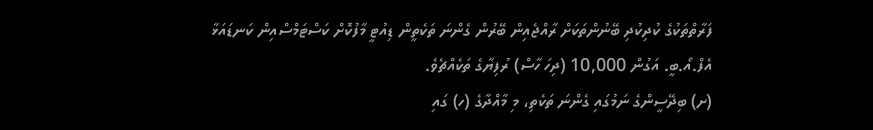ފަރާތްތަކުގެ ކުދިކުދި ބޭނުންތަކަށް ރާއްޖެއިން ބޭރުން ގެންނަ ތަކެތީން ޑިއުޓީ މާފުކޮށް ކަސްޓަމްސްއިން ކަނޑައަޅާ އެފް.އޯ.ބީ. އަގުން 10,000 (ދިހަ ހާސް) ރުފިޔާގެ ތަކެއްޗެވެ.
(ށ) ބިދޭސީންގެ ނަމުގައި ގެންނަ ތަކެތި، މި މާއްދާގެ (ހ) ގައި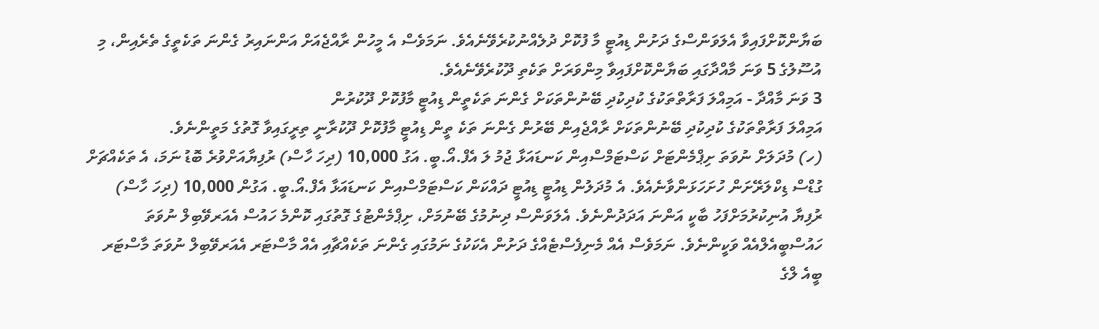ބަޔާންކޮށްފައިވާ އެލަވަންސްގެ ދަށުން ޑިއުޓީ މާ ފުކޮށް ދުލެއްނުކުރެވޭނެއެވެ. ނަމަވެސް އެ މީހުން ރާއްޖެއަށް އަންނައިރު ގެންނަ ތަކެތީގެ ތެރެއިން، މި އުސޫލުގެ 5 ވަނަ މާއްދާގައި ބަޔާންކޮށްފައިވާ މިންވަރަށް ތަކެތި ދޫކުރެވޭނެއެވެ.
3 ވަނަ މާއްދާ - އަމިއްލަ ފަރާތްތަކުގެ ކުދިކުދި ބޭނުންތަކަށް ގެންނަ ތަކެތީން ޑިއުޓީ މާފުކޮށް ދޫކުރުން
އަމިއްލަ ފަރާތްތަކުގެ ކުދިކުދި ބޭނުންތަކަށް ރާއްޖެއިން ބޭރުން ގެންނަ ތަކެ ތީން ޑިއުޓީ މާފުކޮށް ދޫކުރާނީ ތިރީގައިވާ ގޮތުގެ މަތީންނެވެ.
(ހ) މުދަލަށް ނުވަތަ ށިޕްމެންޓަށް ކަސްޓަމްސްއިން ކަނޑައަޅާ ޖުމު ލަ އެފް.އޯ.ބީ. އަގު 10,000 (ދިހަ ހާސް) ރުފިޔާއަށްވުރެ ބޮޑު ނަމަ، އެ ތަކެއްޗަށް ގުޑްސް ޑިކްލަރޭށަން ހުށަހަޅަންވާނެއެވެ. އެ މުދަލުން ޑިއުޓީ ޑިއުޓީ ދައްކަން ކަސްޓަމްސްއިން ކަނޑައަޅާ އެފް.އޯ.ބީ. އަގުން 10,000 (ދިހަ ހާސް) ރުފިޔާ އުނިކުރުމަށްފަހު ބާކީ އަންނަ އަދަދުންނެވެ. އެލަވަންސް ދިނުމުގެ ބޭނުމަށް، ށިޕްމެންޓުގެ ގޮތުގައި ކޮންމެ ހައުސް އެއަރވޭބިލް ނުވަތަ ހައުސްބީއެލްއެއް ވަކީންނެވެ. ނަމަވެސް އެއް މެނިފެސްޓެއްގެ ދަށުން އެކަކުގެ ނަމުގައި ގެންނަ ތަކެއްޗާއި އެއް މާސްޓަރ އެއަރވޭބިލް ނުވަތަ މާސްޓަރ ބީއެ ލްގެ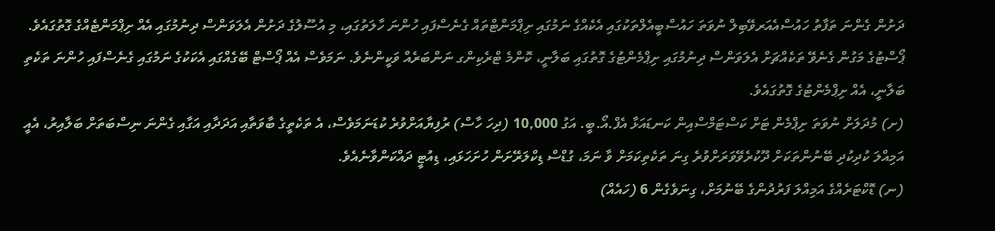ދަށުން ގެންނަ ތަފާތު ހައުސްއެއަރވޭބިލް ނުވަތަ ހައުސްބީއެލްތަކުގައި އެކެއްގެ ނަމުގައި ށިޕްމަންޓްތައް ގެނެސްފައި ހުންނަ ހާލަތުގައި، މި އުސޫލުގެ ދަށުން އެލަވަންސް ދިނުމުގައި އެއް ށިޕްމަންޓެއްގެ ގޮތުގައެވެ. ޕޯސްޓުގެ މަގުން ގެނެވޭ ތަކެއްޗަށް އެލަވަންސް ދިނުމުގައި ށިޕްމެންޓުގެ ގޮތުގައި ބަލާނީ، ކޮންމެ ޓްރެކިންގ ނަންބަރެއް ވަކީންނެވެ. ނަމަވެސް އެއް ޕޯސްޓް ބޭގެއްގައި އެކަކުގެ ނަމުގައި ގެނެސްފައި ހުންނަ ތަކެތި ބަލާނީ، އެއް ށިޕްމެންޓުގެ ގޮތުގައެވެ.
(ށ) މުދަލަށް ނުވަތަ ށިޕްމެން ޓަށް ކަސްޓަމްސްއިން ކަނޑައަޅާ އެފް.އޯ.ބީ. އަގު 10,000 (ދިހަ ހާސް) ރުފިޔާއަށްވުރެ ކުޑަނަމަވެސް، އެ ތަކެތީގެ ބާވަތާއި އަދަދާއި އަގާއި ގެންނަ ނިސްބަތަށް ބަލާއިރު، އެއީ އަމިއްލަ ކުދިކުދި ބޭނުންތަކަށް ދޫކުރެވޭވަރަށްވުރެ ގިނަ ތަކެތިކަމަށް ވާ ނަމަ، ގުޑްސް ޑިކްލަރޭށަން ހުށަހަޅައި، ޑިއުޓީ ދައްކަންވާނެއެވެ.
(ނ) ޑޮކްޓަރެއްގެ އަމިއްލަ ފަރުދުންގެ ބޭނުމަށް، ގިނަވެގެން 6 (ހައެއް)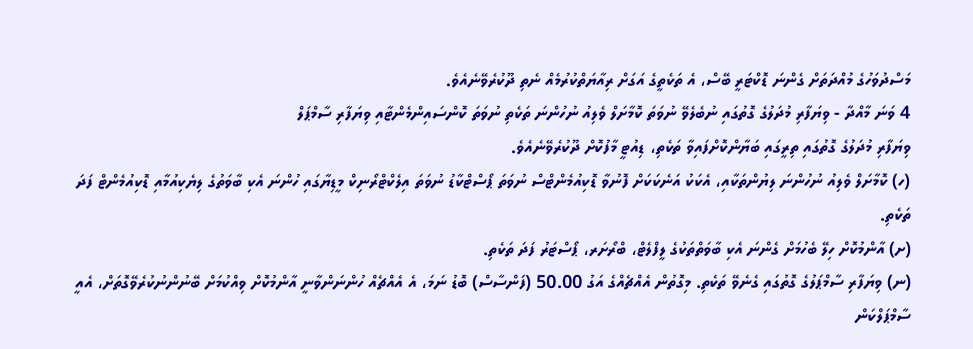މަސްދުވަހުގެ މުއްދަތަށް ގެންނަ ޑޮކްޓަރީ ބޭސް، އެ ތަކެތީގެ އަގަށް ރިއާޔަތްކުރުމެއް ނެތި ދޫކުރެވޭނެއެވެ.
4 ވަނަ މާއްދާ - ވިޔަފާރި މުދަލުގެ ގޮތުގައި ނުބެލެވޭ ނުވަތަ ކޮމާށަލް ވެލިއު ނުހުންނަ ތަކެތި ނުވަތަ ކޮންސައިންމެންޓާއި ވިޔަފާރި ސާމްޕަލް
ވިޔަފާރި މުދަލުގެ ގޮތުގައި ތިރީގައި ބަޔާންކޮށްފައިވާ ތަކެތި، ޑިއުޓީ މާފުކޮށް ދޫކުރެވޭނެއެވެ.
(ހ) ކޮމާށަލް ވެލިއު ނުހުންނަ ލިޔުންތަކާއި، އެކަކު އަނެކަކަށް ފޮނުވާ ޑޮކިއުމެންޓްސް ނުވަތަ ޕޯސްޓްކާޑު ނުވަތަ އިލެކްޓްރޯނިކް މީޑިޔާގައި ހުންނަ އެކި ބާވަތުގެ ލިޔެކިއުމާއި ޑޮކިއުމެންޓް ފަދަ ތަކެތި.
(ށ) އާންމުކޮށް ހިލޭ ބެހުމަށް ގެންނަ އެކި ބާވަތްތަކުގެ ލީފްލެޓް، ބްރޯށަރ، ޕޯސްޓަރު ފަދަ ތަކެތި.
(ނ) ވިޔަފާރި ސާމްޕަލުގެ ގޮތުގައި ގެނެވޭ ތަކެތި. މިގޮތުން އެއްޗެއްގެ އަގު 50.00 (ފަންސާސް) ބޮޑު ނަމަ، އެ އެއްޗެއް ހުންނަންވާނީ އާންމުކޮށް ވިއްކުމަށް ބޭނުންނުކުރެވޭގޮތަށް، އެއީ ސާމްޕަލްކަން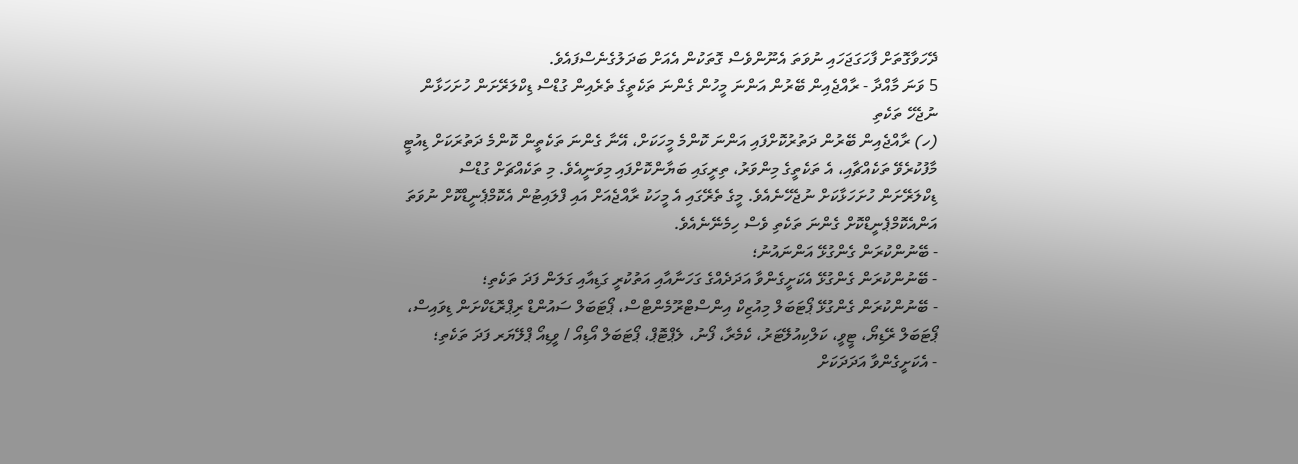ދޭހަވާގޮތަށް ފާހަގަޖަހައި ނުވަތަ އެނޫންވެސް ގޮތަކުން އެއަށް ބަދަލުގެނެސްފައެވެ.
5 ވަނަ މާއްދާ - ރާއްޖެއިން ބޭރުން އަންނަ މީހުން ގެންނަ ތަކެތީގެ ތެރެއިން ގުޑްސް ޑިކްލަރޭށަން ހުށަހަޅާން ނުޖެހޭ ތަކެތި
(ހ) ރާއްޖެއިން ބޭރުން ދަތުރުކޮށްފައި އަންނަ ކޮންމެ މީހަކަށް، އޭނާ ގެންނަ ތަކެތީން ކޮންމެ ދަތުރަކަށް ޑިއުޓީ މާފުކުރެވޭ ތަކެއްޗާއި، އެ ތަކެތީގެ މިންވަރު، ތިރީގައި ބަޔާންކޮށްފައި މިވަނީއެވެ. މި ތަކެއްޗަށް ގުޑްސް ޑިކްލަރޭށަން ހުށަހަޅާކަށް ނުޖެހޭނެއެވެ. މީގެ ތެރޭގައި އެ މީހަކު ރާއްޖެއަށް އައި ފްލައިޓުން އެކޮމްޕެނީޑްކޮށް ނުވަތަ އަންއެކޮމްޕެނީޑްކޮށް ގެންނަ ތަކެތި ވެސް ހިމެނޭނެއެވެ.
- ބޭނުންކުރަން ގެންގުޅޭ އަންނައުނު؛
- ބޭނުންކުރަން ގެންގުޅޭ އެކަށީގެންވާ އަދަދެއްގެ ގަހަނާއާއި އަތުކުރީ ގަޑިއާއި ގަލަން ފަދަ ތަކެތި؛
- ބޭނުންކުރަން ގެންގުޅޭ ޕޯޓަބަލް މިއުޒިކް އިންސްޓްރޫމެންޓްސް، ޕޯޓަބަލް ސައުންޑް ރިޕްރޮޑަކްށަން ޑިވައިސް، ޕޯޓަބަލް ރޭޑިޔޯ، ޓީވީ، ކަލްކިއުލޭޓަރު، ކެމެރާ، ފޯނު، ލެޕްޓޮޕް، ޕޯޓަބަލް އޯޑިއޯ / ވީޑިއޯ ޕްލޭޔަރ ފަދަ ތަކެތި؛
- އެކަށީގެންވާ އަދަދަކަށް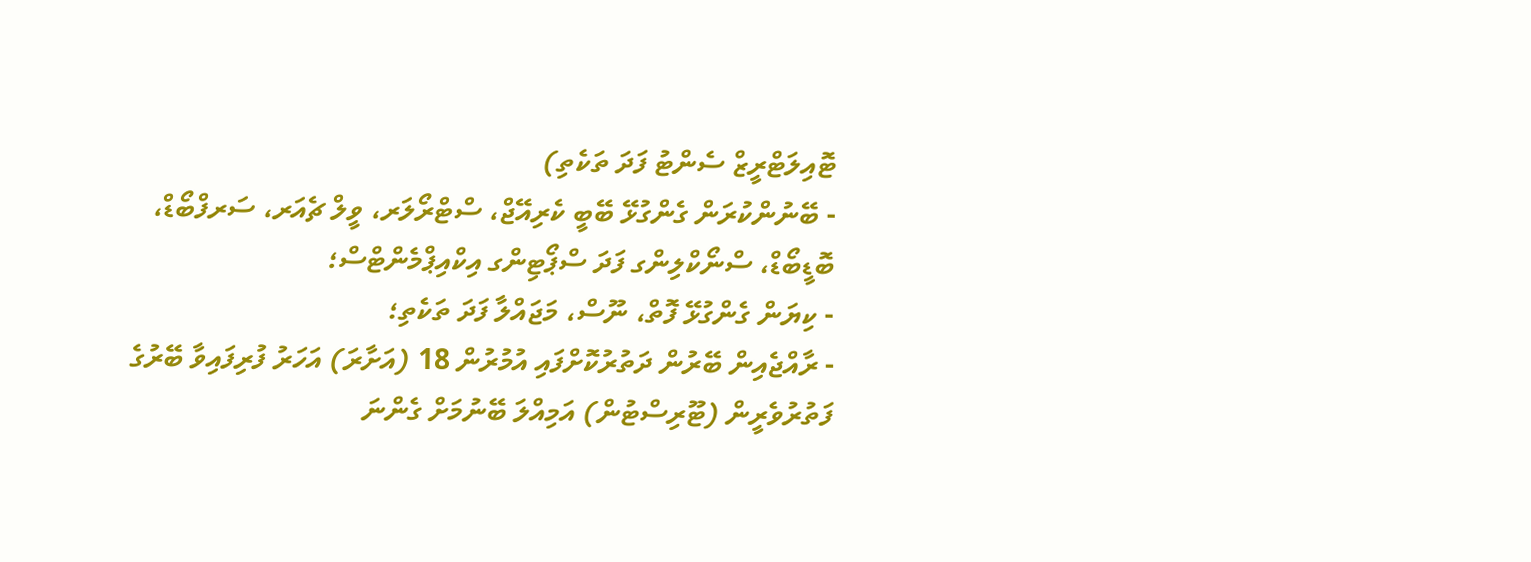ޓޮއިލަޓްރީޒް ސެންޓު ފަދަ ތަކެތި)
- ބޭނުންކުރަން ގެންގުޅޭ ބޭބީ ކެރިއޭޖް، ސްޓްރޯލަރ، ވީލް ޗެއަރ، ސަރފްބޯޑް، ބޮޑީބޯޑް، ސްނޯކްލިންގ ފަދަ ސްޕޯޓިންގ އިކްއިޕްމެންޓްސް؛
- ކިޔަން ގެންގުޅޭ ފޮތް، ނޫސް، މަޖައްލާ ފަދަ ތަކެތި؛
- ރާއްޖެއިން ބޭރުން ދަތުރުކޮށްފައި އުމުރުން 18 (އަށާރަ) އަހަރު ފުރިފައިވާ ބޭރުގެ ފަތުރުވެރީން (ޓޫރިސްޓުން) އަމިއްލަ ބޭނުމަށް ގެންނަ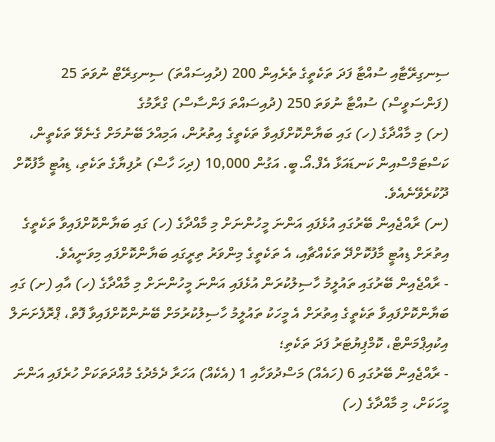ސިނގިރޭޓާއި ސުއްޓާ ފަދަ ތަކެތީގެ ތެރެއިން 200 (ދުއިސައްތަ) ސިނގިރޭޓް ނުވަތަ 25 (ފަންސަވީސް) ސުއްޓާ ނުވަތަ 250 (ދުއިސައްތަ ފަންސާސް) ގްރާމުގެ
(ށ) މި މާއްދާގެ (ހ) ގައި ބަޔާންކޮށްފައިވާ ތަކެތީގެ އިތުރުން، އަމިއްލަ ބޭނުމަށް ގެނެވޭ ތަކެތީން، ކަސްޓަމްސްއިން ކަނޑައަޅާ އެފް.އޯ.ބީ. އަގުން 10,000 (ދިހަ ހާސް) ރުފިޔާގެ ތަކެތި، ޑިއުޓީ މާފުކޮށް ދޫކުރެވޭނެއެވެ.
(ނ) ރާއްޖެއިން ބޭރުގައި އުޅެފައި އަންނަ މީހުންނަށް މި މާއްދާގެ (ހ) ގައި ބަޔާންކޮށްފައިވާ ތަކެތީގެ އިތުރަށް ޑިއުޓީ މާފުކޮށްދޭ ތަކެއްޗާއި، އެ ތަކެތީގެ މިންވަރު ތިރީގައި ބަޔާންކޮށްފައި މިވަނީއެވެ.
- ރާއްޖެއިން ބޭރުގައި ތައުލީމު ހާސިލުކުރަން އުޅެފައި އަންނަ މީހުންނަށް މި މާއްދާގެ (ހ) އާއި (ށ) ގައި ބަޔާންކޮށްފައިވާ ތަކެތީގެ އިތުރަށް އެ މީހަކު ތައުލީމު ހާސިލުކުރުމަށް ބޭނުންކޮށްފައިވާ ފޮތް، ޕްރޮފެށަނަލް އިކުއިޕްމަންޓް، ކޮމްޕިޔުޓަރު ފަދަ ތަކެތި؛
- ރާއްޖެއިން ބޭރުގައި 6 (ހައެއް) މަސްދުވަހާއި 1 (އެކެއް) އަހަރާ ދެމެދުގެ މުއްދަތަކަށް ހުރެފައި އަންނަ މީހަކަށް، މި މާއްދާގެ (ހ)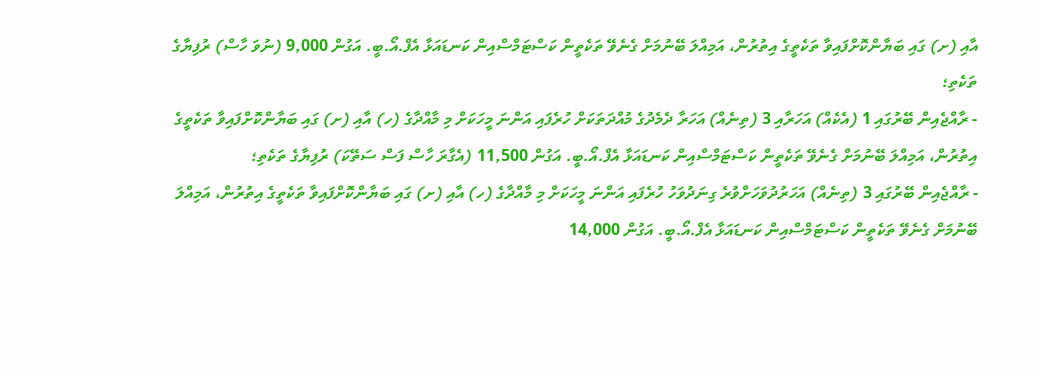އާއި (ށ) ގައި ބަޔާންކޮށްފައިވާ ތަކެތީގެ އިތުރުން، އަމިއްލަ ބޭނުމަށް ގެނެވޭ ތަކެތީން ކަސްޓަމްސްއިން ކަނޑައަޅާ އެފް.އޯ.ބީ. އަގުން 9,000 (ނުވަ ހާސް) ރުފިޔާގެ ތަކެތި؛
- ރާއްޖެއިން ބޭރުގައި 1 (އެކެއް) އަހަރާއި 3 (ތިނެއް) އަހަރާ ދެމެދުގެ މުއްދަތަކަށް ހުރެފައި އަންނަ މީހަކަށް މި މާއްދާގެ (ހ) އާއި (ށ) ގައި ބަޔާންކޮށްފައިވާ ތަކެތީގެ އިތުރުން، އަމިއްލަ ބޭނުމަށް ގެނެވޭ ތަކެތީން ކަސްޓަމްސްއިން ކަނޑައަޅާ އެފް.އޯ.ބީ. އަގުން 11,500 (އެގާރަ ހާސް ފަސް ސަތޭކަ) ރުފިޔާގެ ތަކެތި؛
- ރާއްޖެއިން ބޭރުގައި 3 (ތިނެއް) އަހަރުދުވަހަށްވުރެ ގިނަދުވަހު ހުރެފައި އަންނަ މީހަކަށް މި މާއްދާގެ (ހ) އާއި (ށ) ގައި ބަޔާންކޮށްފައިވާ ތަކެތީގެ އިތުރުން، އަމިއްލަ ބޭނުމަށް ގެނެވޭ ތަކެތީން ކަސްޓަމްސްއިން ކަނޑައަޅާ އެފް.އޯ.ބީ. އަގުން 14,000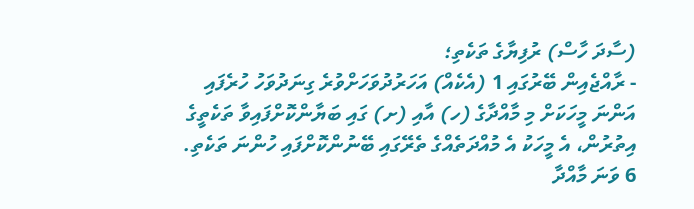(ސާދަ ހާސް) ރުފިޔާގެ ތަކެތި؛
- ރާއްޖެއިން ބޭރުގައި 1 (އެކެއް) އަހަރުދުވަހަށްވުރެ ގިނަދުވަހު ހުރެފައި އަންނަ މީހަކަށް މި މާއްދާގެ (ހ) އާއި (ށ) ގައި ބަޔާންކޮށްފައިވާ ތަކެތީގެ އިތުރުން، އެ މީހަކު އެ މުއްދަތެއްގެ ތެރޭގައި ބޭނުންކޮށްފައި ހުންނަ ތަކެތި.
6 ވަނަ މާއްދާ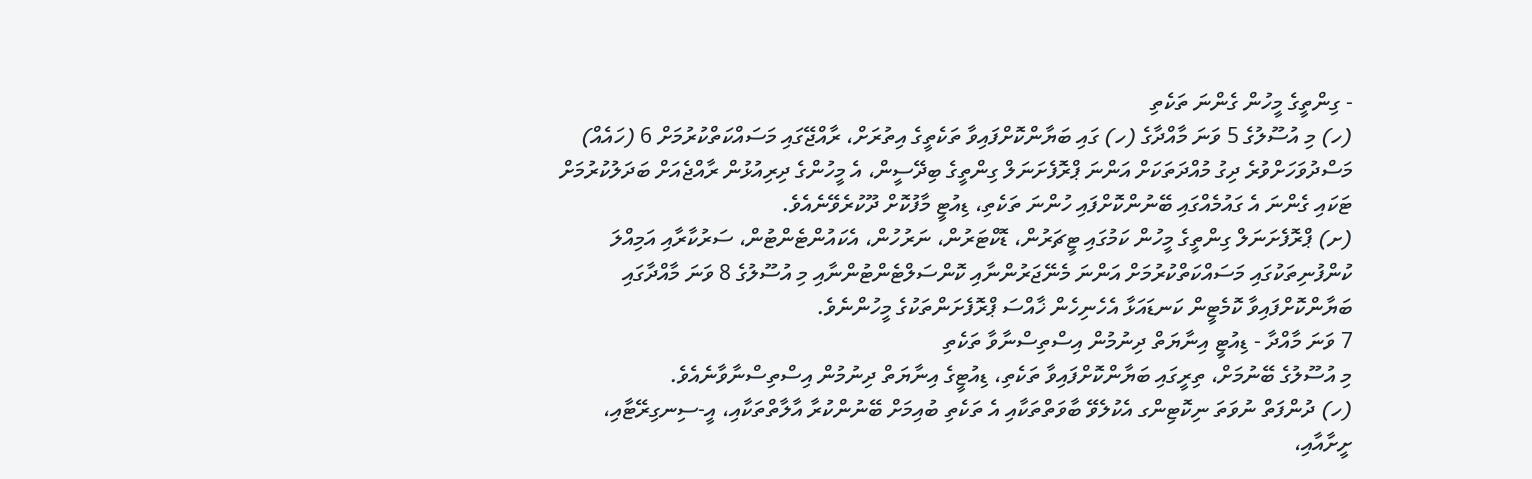- ގިންތީގެ މީހުން ގެންނަ ތަކެތި
(ހ) މި އުސޫލުގެ 5 ވަނަ މާއްދާގެ (ހ) ގައި ބަޔާންކޮށްފައިވާ ތަކެތީގެ އިތުރަށް، ރާއްޖޭގައި މަސައްކަތްކުރުމަށް 6 (ހައެއް) މަސްދުވަހަށްވުރެ ދިގު މުއްދަތަކަށް އަންނަ ޕްރޮފެށަނަލް ގިންތީގެ ބިދޭސީން، އެ މީހުންގެ ދިރިއުޅުން ރާއްޖެއަށް ބަދަލުކުރުމަށް ޓަކައި ގެންނަ އެ ގައުމެއްގައި ބޭނުންކޮށްފައި ހުންނަ ތަކެތި، ޑިއުޓީ މާފުކޮށް ދޫކުރެވޭނެއެވެ.
(ށ) ޕްރޮފެށަނަލް ގިންތީގެ މީހުން ކަމުގައި ޓީޗަރުން، ޑޮކްޓަރުން، ނަރުހުން، އެކައުންޓެންޓުން، ސަރުކާރާއި އަމިއްލަ ކުންފުނިތަކުގައި މަސައްކަތްކުރުމަށް އަންނަ މެނޭޖަރުންނާއި ކޮންސަލްޓެންޓުންނާއި މި އުސޫލުގެ 8 ވަނަ މާއްދާގައި ބަޔާންކޮށްފައިވާ ކޮމެޓީން ކަނޑައަޅާ އެހެނިހެން ޚާއްސަ ޕްރޮފެށަންތަކުގެ މީހުންނެވެ.
7 ވަނަ މާއްދާ - ޑިއުޓީ އިނާޔަތް ދިނުމުން އިސްތިސްނާވާ ތަކެތި
މި އުސޫލުގެ ބޭނުމަށް، ތިރީގައި ބަޔާންކޮށްފައިވާ ތަކެތި، ޑިއުޓީގެ އިނާޔަތް ދިނުމުން އިސްތިސްނާވާނެއެވެ.
(ހ) ދުންފަތް ނުވަތަ ނިކޮޓިންގ އެކުލެވޭ ބާވަތްތަކާއި އެ ތަކެތި ބުއިމަށް ބޭނުންކުރާ އާލާތްތަކާއި، އީ-ސިނގިރޭޓާއި، ށީށާއާއި،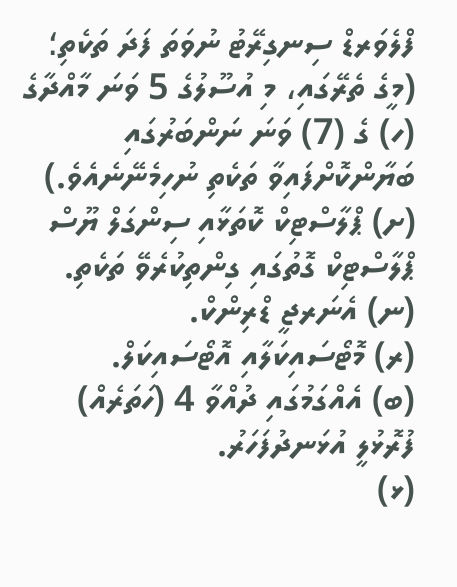ފްލެވަރޑް ސިނގިރޭޓު ނުވަތަ ފަދަ ތަކެތި؛ (މީގެ ތެރޭގައި، މި އުސޫލުގެ 5 ވަނަ މާއްދާގެ (ހ) ގެ (7) ވަނަ ނަންބަރުގައި ބަޔާންކޮށްފައިވާ ތަކެތި ނުހިމެނޭނެއެވެ.)
(ށ) ޕްލާސްޓިކް ކޮތަޅާއި ސިންގަލް ޔޫސް ޕްލާސްޓިކް ގޮތުގައި ގިންތިކުރެވޭ ތަކެތި.
(ނ) އެނަރޖީ ޑްރިންކް.
(ރ) މޮޓޯސައިކަލާއި އޮޓޯސައިކަލް.
(ބ) އެއްގަމުގައި ދުއްވާ 4 (ހަތަރެއް) ފުރޮޅުލީ އުޅަނދުފަހަރު.
(ޅ)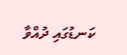ކަނޑުގައި ދުއްވާ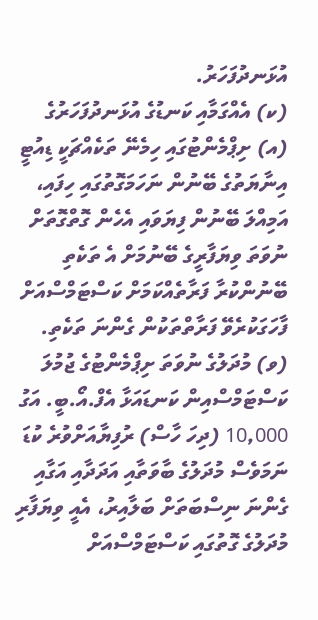އުޅަނދުފަހަރު.
(ކ) އެއްގަމާއި ކަނޑުގެ އުޅަނދުފަހަރުގެ
(އ) ށިޕްމެންޓުގައި ހިމެނޭ ތަކެއްޗަކީ ޑިއުޓީ އިނާޔަތުގެ ބޭނުން ނަހަމަގޮތުގައި ހިފައި، އަމިއްލަ ބޭނުން ފިޔަވައި އެހެން ގޮތްގޮތަށް ނުވަތަ ވިޔަފާރީގެ ބޭނުމަށް އެ ތަކެތި ބޭނުންކުރާ ފަރާތެއްކަމަށް ކަސްޓަމްސްއަށް ފާހަގަކުރެވޭ ފަރާތްތަކުން ގެންނަ ތަކެތި.
(ވ) މުދަލުގެ ނުވަތަ ށިޕްމެންޓުގެ ޖުމުލަ ކަސްޓަމްސްއިން ކަނޑައަޅާ އެފް.އޯ.ބީ. އަގު 10,000 (ދިހަ ހާސް) ރުފިޔާއަށްވުރެ ކުޑަ ނަމަވެސް މުދަލުގެ ބާވަތާއި އަދަދާއި އަގާއި ގެންނަ ނިސްބަތަށް ބަލާއިރު، އެއީ ވިޔަފާރި މުދަލުގެ ގޮތުގައި ކަސްޓަމްސްއަށް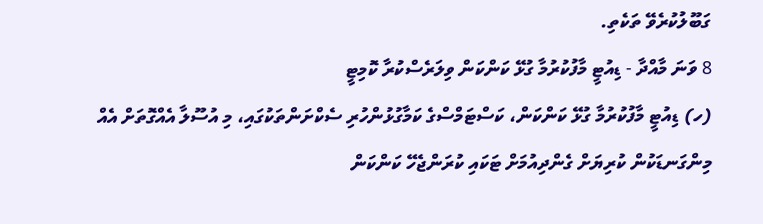ގަބޫލުކުރެވޭ ތަކެތި.
8 ވަނަ މާއްދާ - ޑިއުޓީ މާފުކުރުމާ ގުޅޭ ކަންކަން ވިލަރެސްކުރާ ކޮމިޓީ
(ހ) ޑިއުޓީ މާފުކުރުމާ ގުޅޭ ކަންކަން، ކަސްޓަމްސްގެ ކަމާގުޅުންހުރި ސެކްށަންތަކުގައި، މި އުސޫލާ އެއްގޮތަށް އެއް މިންގަނޑަކުން ކުރިޔަށް ގެންދިއުމަށް ޓަކައި ކުރަންޖެހޭ ކަންކަން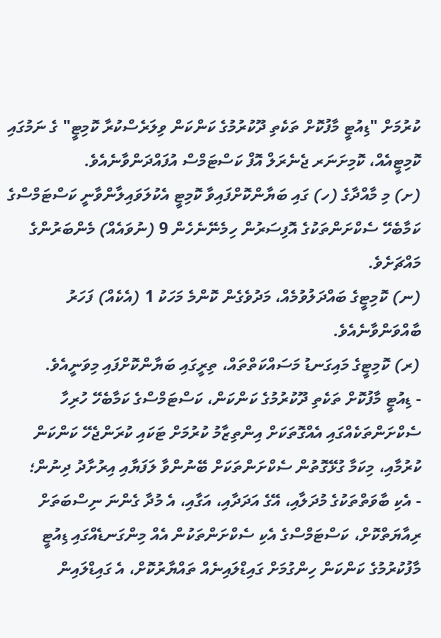ކުރުމަށް "ޑިއުޓީ މާފުކޮށް ތަކެތި ދޫކުރުމުގެ ކަންކަން ވިލަރެސްކުރާ ކޮމިޓީ" ގެ ނަމުގައި ކޮމިޓީއެއް، ކޮމިށަނަރ ޖެނެރަލް އޮފް ކަސްޓަމްސް އުފައްދަންވާނެއެވެ.
(ށ) މި މާއްދާގެ (ހ) ގައި ބަޔާންކޮށްފައިވާ ކޮމިޓީ އެކުލަވައިލާންވާނީ ކަސްޓަމްސްގެ ކަމާބެހޭ ސެކްށަންތަކުގެ އޮފިސަރުން ހިމެނޭނެހެން 9 (ނުވައެއް) މެންބަރުންގެ މައްޗަށެވެ.
(ނ) ކޮމިޓީގެ ބައްދަލުވުމެއް، މަދުވެގެން ކޮންމެ މަހަކު 1 (އެކެއް) ފަހަރު ބާއްވަންވާނެއެވެ.
(ރ) ކޮމިޓީގެ މައިގަނޑު މަސައްކަތްތައް، ތިރީގައި ބަޔާންކޮށްފައި މިވަނީއެވެ.
- ޑިއުޓީ މާފުކޮށް ތަކެތި ދޫކުރުމުގެ ކަންކަން، ކަސްޓަމްސްގެ ކަމާބެހޭ ހުރިހާ ސެކްށަންތަކެއްގައި އެއްގޮތަކަށް އިންތިޒާމު ކުރުމަށް ޓަކައި ކުރަންޖެހޭ ކަންކަން ކުރުމާއި، މިކަމާ ގުޅޭގޮތުން ސެކްށަންތަކަށް ބޭނުންވާ ލަފަޔާއި އިރުށާދު ދިނުން؛
- އެކި ބާވަތްތަކުގެ މުދަލާއި، އޭގެ އަދަދާއި، އަގާއި، އެ މުދާ ގެންނަ ނިސްބަތަށް ރިއާޔަތްކޮށް، ކަސްޓަމްސްގެ އެކި ސެކްށަންތަކުން އެއް މިންގަނޑެއްގައި ޑިއުޓީ މާފުކުރުމުގެ ކަންކަން ހިންގުމަށް ގައިޑްލައިނެއް ތައްޔާރުކޮށް، އެ ގައިޑްލައިން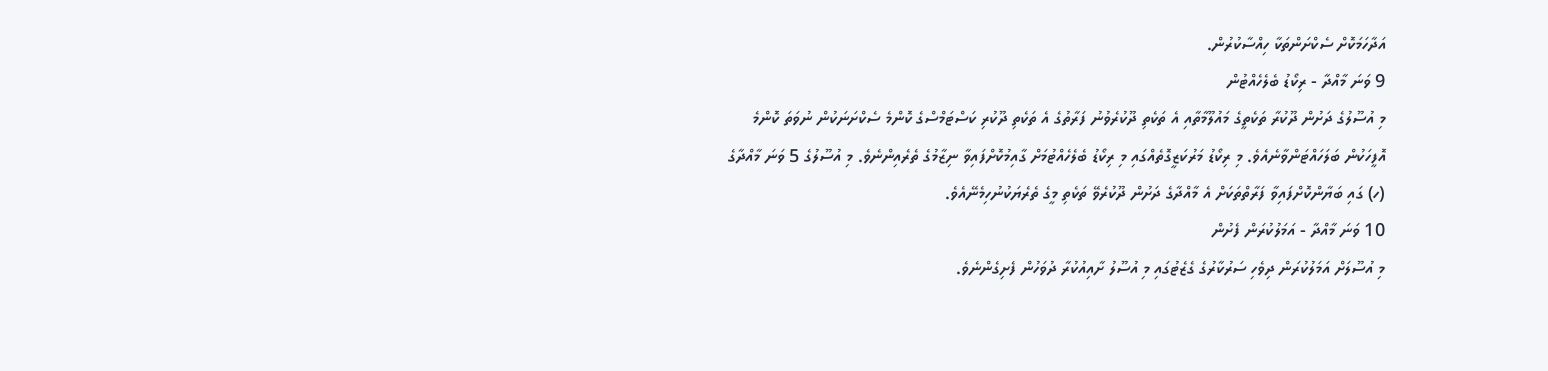އަދާހަމަކޮށް ސެކްށަންތަކާ ހިއްސާކުރުން.
9 ވަނަ މާއްދާ - ރިކޯޑު ބެލެހެއްޓުން
މި އުސޫލުގެ ދަށުން ދޫކުރާ ތަކެތީގެ މައުލޫމާތާއި އެ ތަކެތި ދޫކުރެވުނު ފަރާތުގެ އެ ތަކެތި ދޫކުރި ކަސްޓަމްސްގެ ކޮންމެ ސެކްށަނަކުން ނުވަތަ ކޮންމެ އޮފީހަކުން ބަލަހައްޓަންވާނެއެވެ. މި ރިކޯޑު މަރުކަޒީގޮތެއްގައި މި ރިކޯޑު ބެލެހެއްޓުމަށް ގާއިމުކޮށްފައިވާ ނިޒާމުގެ ތެރެއިންނެވެ. މި އުސޫލުގެ 5 ވަނަ މާއްދާގެ
(ހ) ގައި ބަޔާންކޮށްފައިވާ ފަރާތްތަކަށް އެ މާއްދާގެ ދަށުން ދޫކުރެވޭ ތަކެތި މީގެ ތެރެޔަކުނުހިމެނޭއެވެ.
10 ވަނަ މާއްދާ - އަމަލުކުރަން ފެށުން
މި އުސޫލަށް އަމަލުކުރަން ދިވެހި ސަރުކާރުގެ ގެޒެޓުގައި މި އުސޫލު ށާއިއުކުރާ ދުވަހުން ފެށިގެންނެވެ.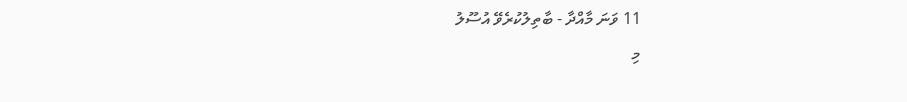11 ވަނަ މާއްދާ - ބާތިލުކުރެވޭ އުސޫލު
މި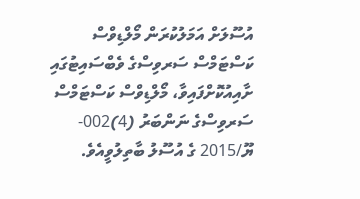އުސޫލަށް އަމަލުކުރަން މޯލްޑިވްސް ކަސްޓަމްސް ސަރވިސްގެ ވެބްސައިޓުގައި ށާއިއުކޮށްފައިވާ، މޯލްޑިވްސް ކަސްޓަމްސް ސަރވިސްގެ ނަންބަރު (4)002-ޔޫ/2015 ގެ އުސޫލު ބާތިލުވީއެވެ.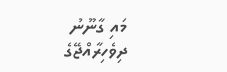މައި ގާނޫނު
ދިވެހިރާއްޖޭގެ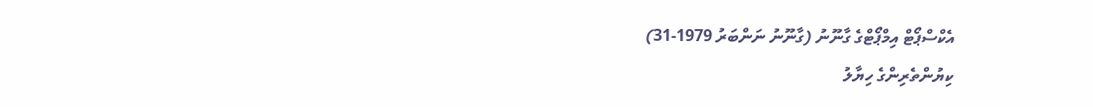އެކްސްޕޯޓް އިމްޕޯޓްގެ ގާނޫނު (ގާނޫނު ނަންބަރު 1979-31)
ކިޔުންތެރިންގެ ހިޔާލު